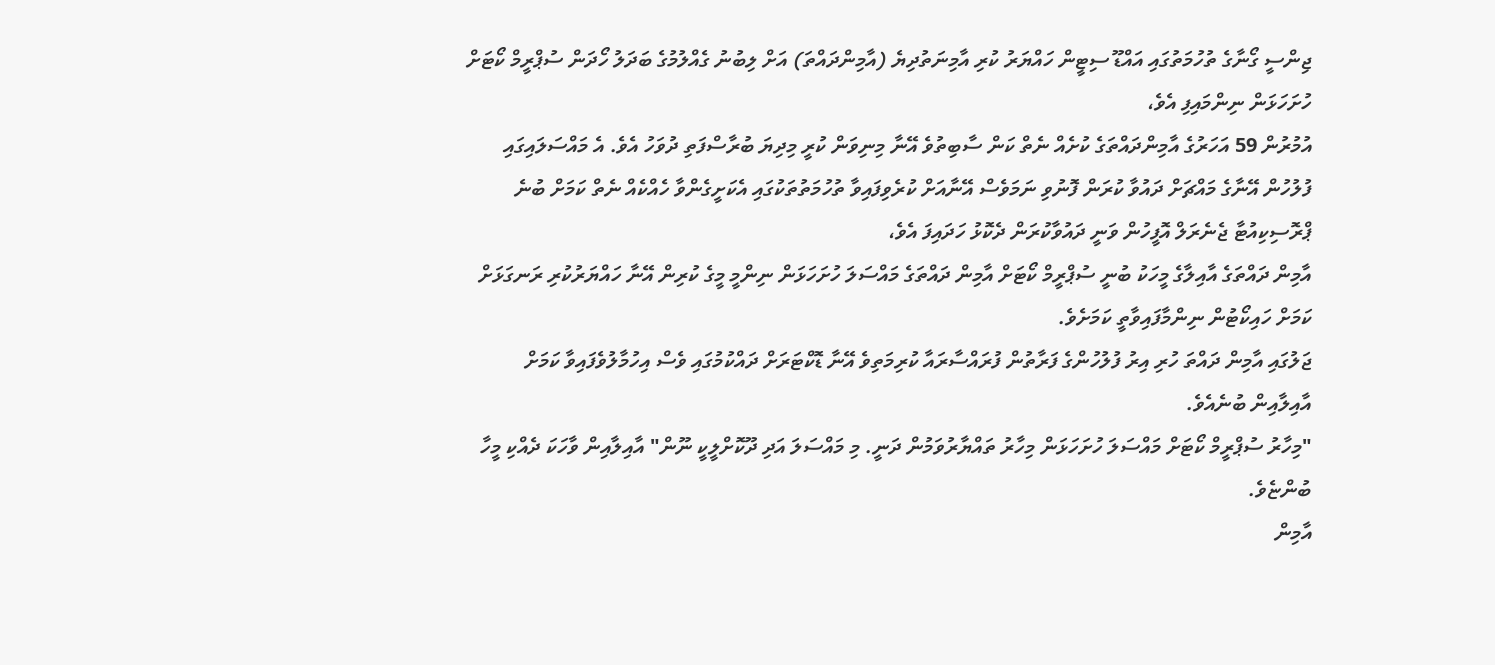ޖިންސީ ގޯނާގެ ތުހުމަތުގައި އައްޑޫ ސިޓީން ހައްޔަރު ކުރި އާމިނަތުދިޔެ (އާމިންދައްތަ) އަށް ލިބުނު ގެއްލުމުގެ ބަދަލު ހޯދަން ސުޕްރީމް ކޯޓަށް ހުށަހަޅަން ނިންމައިފި އެވެ،
އުމުރުން 59 އަހަރުގެ އާމިންދައްތަގެ ކުށެއް ނެތް ކަން ސާބިތުވެ އޭނާ މިނިވަން ކުރީ މިދިޔަ ބުރާސްފަތި ދުވަހު އެވެ. އެ މައްސަލައިގައި ފުލުހުން އޭނާގެ މައްޗަށް ދައުވާ ކުރަން ފޮނުވި ނަމަވެސް އޭނާއަށް ކުރެވިފައިވާ ތުހުމަތުތަކުގައި އެކަށީގެންވާ ހެއްކެއް ނެތް ކަމަށް ބުނެ ޕްރޮސިކިއުޓާ ޖެނެރަލް އޮފީހުން ވަނީ ދައުވާކުރަން ދެކޮޅު ހަދައިފަ އެވެ،
އާމިން ދައްތަގެ އާއިލާގެ މީހަކު ބުނީ ސުޕްރީމް ކޯޓަށް އާމިން ދައްތަގެ މައްސަލަ ހުށަހަޅަން ނިންމީ މީގެ ކުރިން އޭނާ ހައްޔަރުކުރި ރަނގަޅަށް ކަމަށް ހައިކޯޓުން ނިންމާފައިވާތީ ކަމަށެވެ.
ޖަލުގައި އާމިން ދައްތަ ހުރި އިރު ފުލުހުންގެ ފަރާތުން ފުރައްސާރައާ ކުރިމަތިވެ އޭނާ ޑޮކްޓަރަށް ދައްކުމުގައި ވެސް އިހުމާލުވެފައިވާ ކަމަށް އާއިލާއިން ބުނެއެވެ.
"މިހާރު ސުޕްރީމް ކޯޓަށް މައްސަލަ ހުށަހަޅަން މިހާރު ތައްޔާރުވަމުން ދަނީ. މި މައްސަލަ އަދި ދޫކޮށްލީކީ ނޫން" އާއިލާއިން ވާހަކަ ދެއްކި މީހާ ބުންޏެވެ.
އާމިން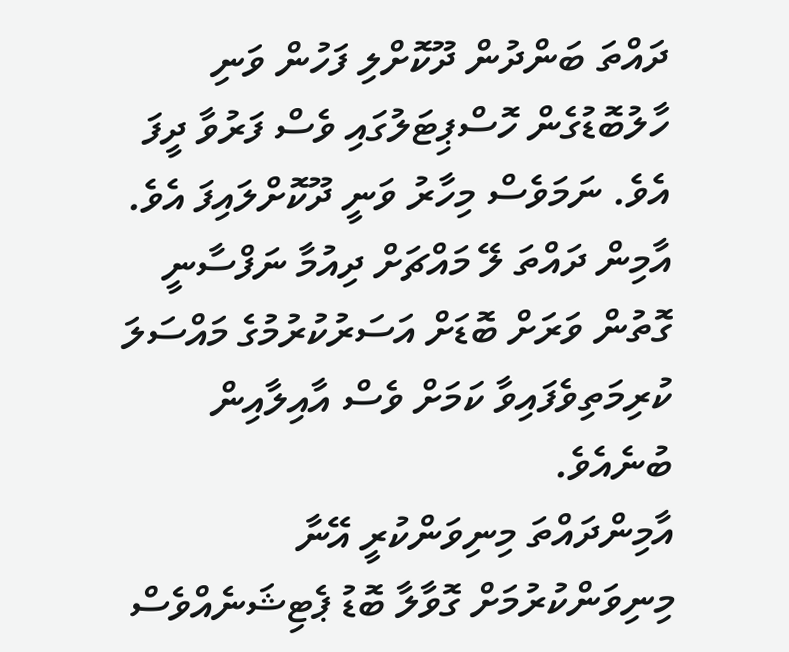ދައްތަ ބަންދުން ދޫކޮށްލި ފަހުން ވަނި ހާލުބޮޑުގެން ހޮސްޕިޓަލުގައި ވެސް ފަރުވާ ދީފަ އެވެ. ނަމަވެސް މިހާރު ވަނީ ދޫކޮށްލައިފަ އެވެ.
އާމިން ދައްތަ ލޭ މައްޗަށް ދިއުމާ ނަފްސާނީ ގޮތުން ވަރަށް ބޮޑަށް އަސަރުކުރުމުގެ މައްސަލަ ކުރިމަތިވެފައިވާ ކަމަށް ވެސް އާއިލާއިން ބުނެއެވެ.
އާމިންދައްތަ މިނިވަންކުރީ އޭނާ މިނިވަންކުރުމަށް ގޮވާލާ ބޮޑު ޕެޓިޝަނެއްވެސް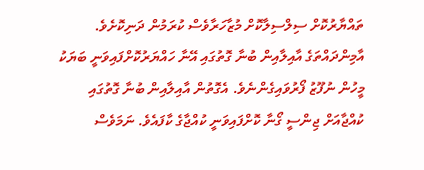ތައްޔާރުކޮށް ސިލްސިލާކޮށް މުޒާހަރާވެސް ކުރަމުން ދަނިކޮށެވެ.
އާމިންދައްތަގެ އާއިލާއިން ބުނާ ގޮތުގައި އޭނާ ހައްޔަރުކޮށްފައިވަނީ ބަޔަކު މީހުން ނުފޫޒު ފޯރުވައިގެންނެވެ. އެގޮތުން އާއިލާއިން ބުނާ ގޮތުގައި ކުއްޖާއަށް ޖިންސީ ގޯނާ ކޮށްފައިވަނީ ކުއްޖާގެ ކާފައެވެ. ނަމަވެސް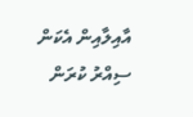އާއިލާއިން އެކަން ސިއްރު ކުރަން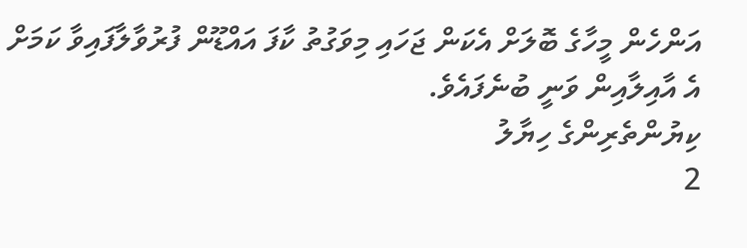އަންހެން މީހާގެ ބޮލަށް އެކަން ޖަހައި މިވަގުތު ކާފަ އައްޑޫން ފުރުވާލާފައިވާ ކަމަށް އެ އާއިލާއިން ވަނީ ބުނެފައެވެ.
ކިޔުންތެރިންގެ ހިޔާލު
2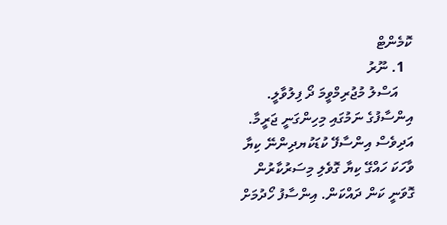ކޮމެންޓް
  1. ނޫރު
    އަސްލު މުޖުރިމްވީމަ ދޯ ފިލުވާލީ. އިންސާފުގެ ނަމުގައި މިހިންގަނީ ޖަރީމާ. އަދިވެސް އިންސާފޭ ކުޑަކުޔދިންނޭ ކިޔާ ވާހަކަ ހައްގޭ ކިޔާ ގޮވެލި މިސަރުކާރުން ގޮވަނީ ކަން ދައްކަން. އިންސާފު ހޯދުމަށް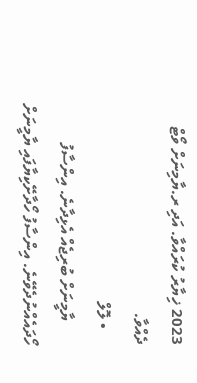2023 ޚިޔާރު ކުރައްވާ. އަދި ރ.ޔާމިނަށް ވޯޓް ދެއްވާ.
    • ލޮލް
      ޔާމީނަށް ބުރިޖެއް އެޅިދާނެ. އިންސާފު ހޯދައެއްނުދެވޭނެ. އިންސާފު ހޯދާށޭކިޔާފައި ޔާމީނަށް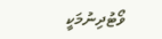ވޯޓުދިނުމަކީ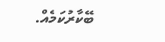ބޭކާރުކަމެއް.